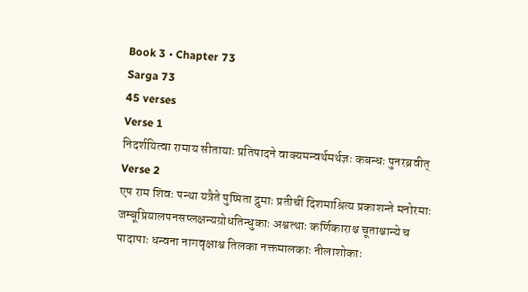Book 3 • Chapter 73
Sarga 73
45 verses
Verse 1
निदर्शयित्वा रामाय सीतायाः प्रतिपादने वाक्यमन्वर्थमर्थज्ञः कबन्धः पुनरब्रवीत्
Verse 2
एष राम शिवः पन्था यत्रैते पुष्पिता द्रुमाः प्रतीचीं दिशमाश्रित्य प्रकाशन्ते मनोरमाः जम्बूप्रियालपनसप्लक्षन्यग्रोधतिन्धुकाः अश्वत्थाः कर्णिकाराश्च चूताश्चान्ये च पादापाः धन्वना नागवृक्षाश्च तिलका नक्तमालकाः नीलाशोकाः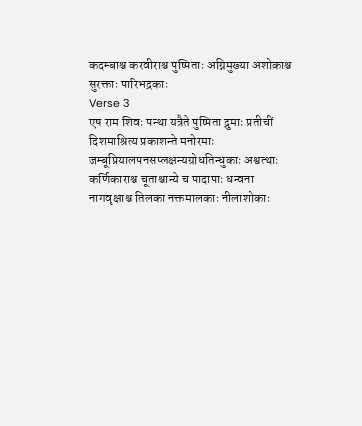कदम्बाश्च करवीराश्च पुष्पिताः अग्निमुख्या अशोकाश्च सुरक्ताः पारिभद्रकाः
Verse 3
एष राम शिवः पन्था यत्रैते पुष्पिता द्रुमाः प्रतीचीं दिशमाश्रित्य प्रकाशन्ते मनोरमाः जम्बूप्रियालपनसप्लक्षन्यग्रोधतिन्धुकाः अश्वत्थाः कर्णिकाराश्च चूताश्चान्ये च पादापाः धन्वना नागवृक्षाश्च तिलका नक्तमालकाः नीलाशोकाः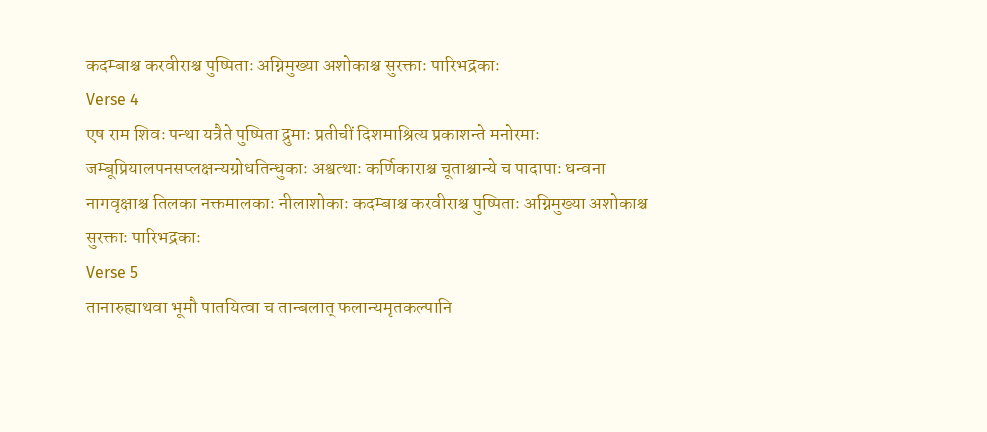कदम्बाश्च करवीराश्च पुष्पिताः अग्निमुख्या अशोकाश्च सुरक्ताः पारिभद्रकाः
Verse 4
एष राम शिवः पन्था यत्रैते पुष्पिता द्रुमाः प्रतीचीं दिशमाश्रित्य प्रकाशन्ते मनोरमाः जम्बूप्रियालपनसप्लक्षन्यग्रोधतिन्धुकाः अश्वत्थाः कर्णिकाराश्च चूताश्चान्ये च पादापाः धन्वना नागवृक्षाश्च तिलका नक्तमालकाः नीलाशोकाः कदम्बाश्च करवीराश्च पुष्पिताः अग्निमुख्या अशोकाश्च सुरक्ताः पारिभद्रकाः
Verse 5
तानारुह्याथवा भूमौ पातयित्वा च तान्बलात् फलान्यमृतकल्पानि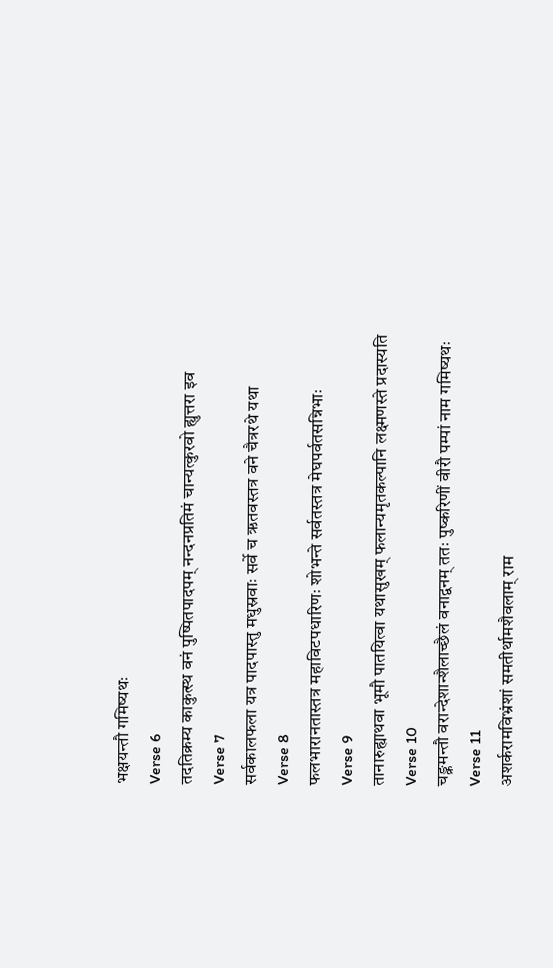भक्षयन्तौ गमिष्यथः
Verse 6
तदतिक्रम्य काकुत्स्थ वनं पुष्पितपादपम् नन्दनप्रतिमं चान्यत्कुरवो ह्युत्तरा इव
Verse 7
सर्वकालफला यत्र पादपास्तु मधुस्रवाः सर्वे च ऋतवस्तत्र वने चैत्ररथे यथा
Verse 8
फलभारानतास्तत्र महाविटपधारिणः शोभन्ते सर्वतस्तत्र मेघपर्वतसन्निभाः
Verse 9
तानारुह्याथवा भूमौ पातयित्वा यथासुखम् फलान्यमृतकल्पानि लक्ष्मणस्ते प्रदास्यति
Verse 10
चङ्क्रमन्तौ वरान्देशान्शैलाच्छैलं वनाद्वनम् ततः पुष्करिणीं वीरौ पम्पां नाम गमिष्यथः
Verse 11
अशर्करामविभ्रंशां समतीर्थामशैवलाम् राम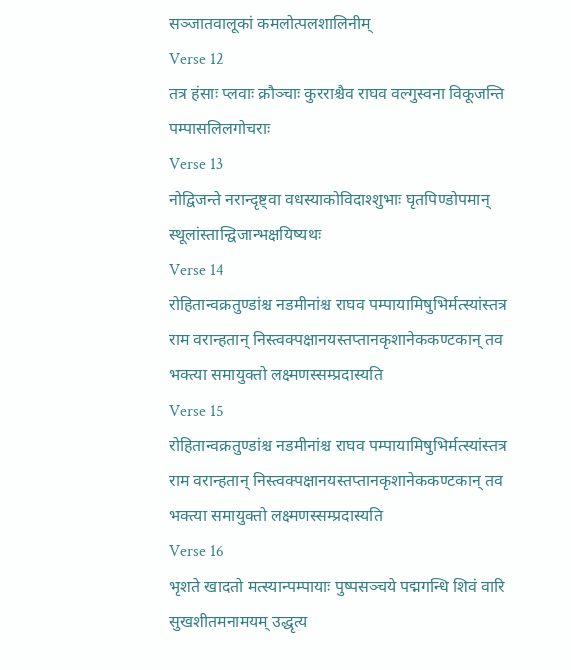सञ्जातवालूकां कमलोत्पलशालिनीम्
Verse 12
तत्र हंसाः प्लवाः क्रौञ्चाः कुरराश्चैव राघव वल्गुस्वना विकूजन्ति पम्पासलिलगोचराः
Verse 13
नोद्विजन्ते नरान्दृष्ट्वा वधस्याकोविदाश्शुभाः घृतपिण्डोपमान् स्थूलांस्तान्द्विजान्भक्षयिष्यथः
Verse 14
रोहितान्वक्रतुण्डांश्च नडमीनांश्च राघव पम्पायामिषुभिर्मत्स्यांस्तत्र राम वरान्हतान् निस्त्वक्पक्षानयस्तप्तानकृशानेककण्टकान् तव भक्त्या समायुक्तो लक्ष्मणस्सम्प्रदास्यति
Verse 15
रोहितान्वक्रतुण्डांश्च नडमीनांश्च राघव पम्पायामिषुभिर्मत्स्यांस्तत्र राम वरान्हतान् निस्त्वक्पक्षानयस्तप्तानकृशानेककण्टकान् तव भक्त्या समायुक्तो लक्ष्मणस्सम्प्रदास्यति
Verse 16
भृशते खादतो मत्स्यान्पम्पायाः पुष्पसञ्चये पद्मगन्धि शिवं वारि सुखशीतमनामयम् उद्धृत्य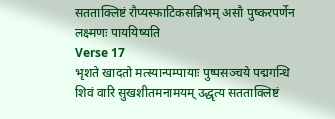सतताक्लिष्टं रौप्यस्फाटिकसन्निभम् असौ पुष्करपर्णेन लक्ष्मणः पाययिष्यति
Verse 17
भृशते खादतो मत्स्यान्पम्पायाः पुष्पसञ्चये पद्मगन्धि शिवं वारि सुखशीतमनामयम् उद्धृत्य सतताक्लिष्टं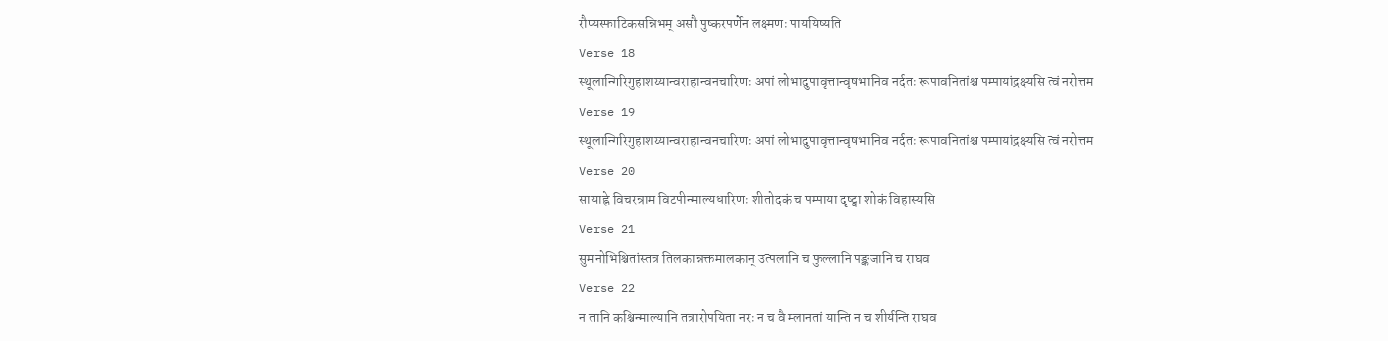रौप्यस्फाटिकसन्निभम् असौ पुष्करपर्णेन लक्ष्मणः पाययिष्यति
Verse 18
स्थूलान्गिरिगुहाशय्यान्वराहान्वनचारिणः अपां लोभादुपावृत्तान्वृषभानिव नर्दतः रूपावनितांश्च पम्पायांद्रक्ष्यसि त्वं नरोत्तम
Verse 19
स्थूलान्गिरिगुहाशय्यान्वराहान्वनचारिणः अपां लोभादुपावृत्तान्वृषभानिव नर्दतः रूपावनितांश्च पम्पायांद्रक्ष्यसि त्वं नरोत्तम
Verse 20
सायाह्ने विचरन्राम विटपीन्माल्यधारिणः शीतोदकं च पम्पाया दृष्ट्वा शोकं विहास्यसि
Verse 21
सुमनोभिश्चितांस्तत्र तिलकान्नक्तमालकान् उत्पलानि च फुल्लानि पङ्कजानि च राघव
Verse 22
न तानि कश्चिन्माल्यानि तत्रारोपयिता नरः न च वै म्लानतां यान्ति न च शीर्यन्ति राघव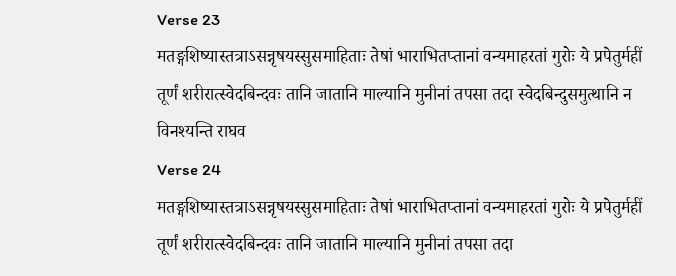Verse 23
मतङ्गशिष्यास्तत्राऽसन्नृषयस्सुसमाहिताः तेषां भाराभितप्तानां वन्यमाहरतां गुरोः ये प्रपेतुर्महीं तूर्णं शरीरात्स्वेदबिन्दवः तानि जातानि माल्यानि मुनीनां तपसा तदा स्वेदबिन्दुसमुत्थानि न विनश्यन्ति राघव
Verse 24
मतङ्गशिष्यास्तत्राऽसन्नृषयस्सुसमाहिताः तेषां भाराभितप्तानां वन्यमाहरतां गुरोः ये प्रपेतुर्महीं तूर्णं शरीरात्स्वेदबिन्दवः तानि जातानि माल्यानि मुनीनां तपसा तदा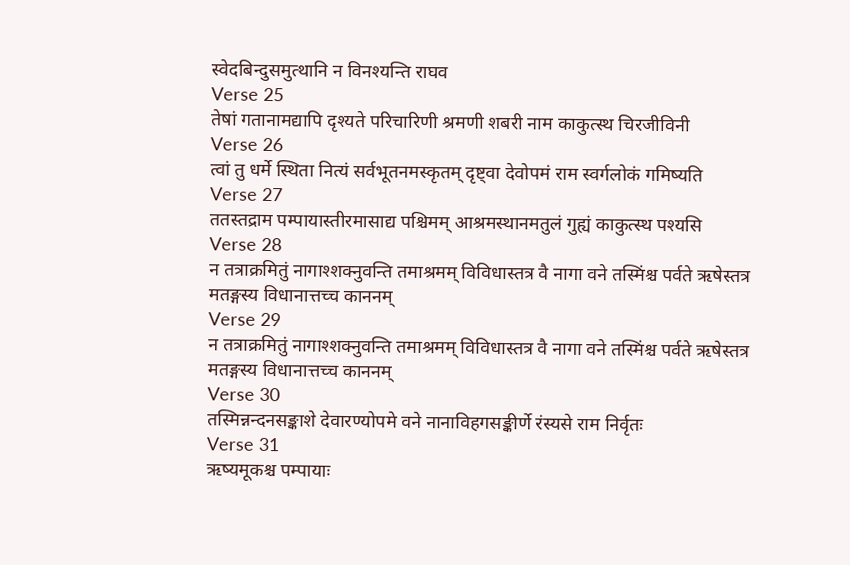स्वेदबिन्दुसमुत्थानि न विनश्यन्ति राघव
Verse 25
तेषां गतानामद्यापि दृश्यते परिचारिणी श्रमणी शबरी नाम काकुत्स्थ चिरजीविनी
Verse 26
त्वां तु धर्मे स्थिता नित्यं सर्वभूतनमस्कृतम् दृष्ट्वा देवोपमं राम स्वर्गलोकं गमिष्यति
Verse 27
ततस्तद्राम पम्पायास्तीरमासाद्य पश्चिमम् आश्रमस्थानमतुलं गुह्यं काकुत्स्थ पश्यसि
Verse 28
न तत्राक्रमितुं नागाश्शक्नुवन्ति तमाश्रमम् विविधास्तत्र वै नागा वने तस्मिंश्च पर्वते ऋषेस्तत्र मतङ्गस्य विधानात्तच्च काननम्
Verse 29
न तत्राक्रमितुं नागाश्शक्नुवन्ति तमाश्रमम् विविधास्तत्र वै नागा वने तस्मिंश्च पर्वते ऋषेस्तत्र मतङ्गस्य विधानात्तच्च काननम्
Verse 30
तस्मिन्नन्दनसङ्काशे देवारण्योपमे वने नानाविहगसङ्कीर्णे रंस्यसे राम निर्वृतः
Verse 31
ऋष्यमूकश्च पम्पायाः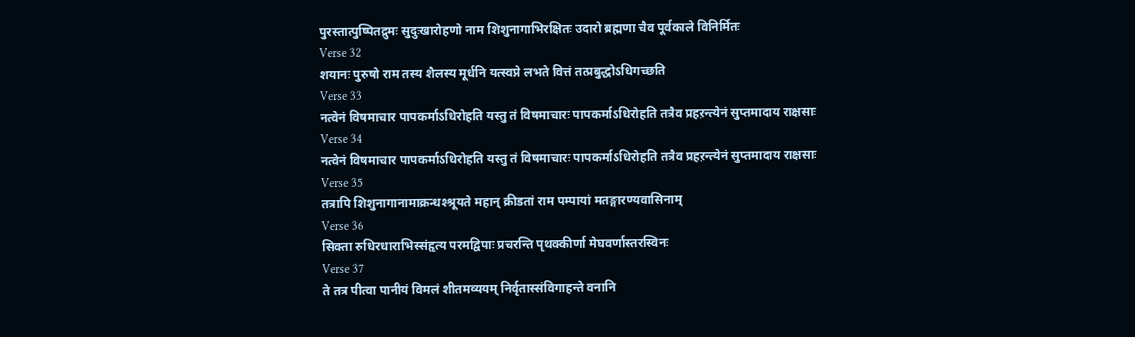पुरस्तात्पुष्पितद्रुमः सुदुःखारोहणो नाम शिशुनागाभिरक्षितः उदारो ब्रह्मणा चैव पूर्वकाले विनिर्मितः
Verse 32
शयानः पुरुषो राम तस्य शैलस्य मूर्धनि यत्स्वप्ने लभते वित्तं तत्प्रबुद्धोऽधिगच्छति
Verse 33
नत्वेनं विषमाचार पापकर्माऽधिरोहति यस्तु तं विषमाचारः पापकर्माऽधिरोहति तत्रैव प्रहऱन्त्येनं सुप्तमादाय राक्षसाः
Verse 34
नत्वेनं विषमाचार पापकर्माऽधिरोहति यस्तु तं विषमाचारः पापकर्माऽधिरोहति तत्रैव प्रहऱन्त्येनं सुप्तमादाय राक्षसाः
Verse 35
तत्रापि शिशुनागानामाक्रन्धश्श्रूयते महान् क्रीडतां राम पम्पायां मतङ्गारण्यवासिनाम्
Verse 36
सिक्ता रुधिरधाराभिस्संहृत्य परमद्विपाः प्रचरन्ति पृथक्कीर्णा मेघवर्णास्तरस्विनः
Verse 37
ते तत्र पीत्वा पानीयं विमलं शीतमव्ययम् निर्वृतास्संविगाहन्ते वनानि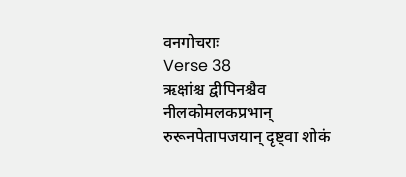वनगोचराः
Verse 38
ऋक्षांश्च द्वीपिनश्चैव नीलकोमलकप्रभान् रुरूनपेतापजयान् दृष्ट्वा शोकं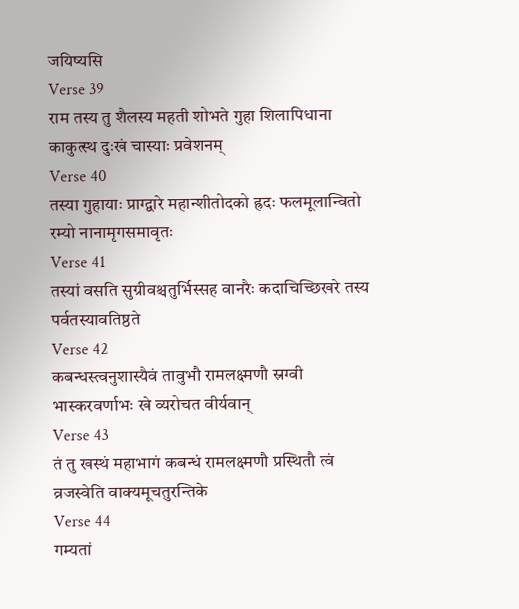जयिष्यसि
Verse 39
राम तस्य तु शैलस्य महती शोभते गुहा शिलापिधाना काकुत्स्थ दुःखं चास्याः प्रवेशनम्
Verse 40
तस्या गुहायाः प्राग्द्वारे महान्शीतोदको ह्रदः फलमूलान्वितो रम्यो नानामृगसमावृतः
Verse 41
तस्यां वसति सुग्रीवश्चतुर्भिस्सह वानरैः कदाचिच्छिखरे तस्य पर्वतस्यावतिष्ठते
Verse 42
कबन्धस्त्वनुशास्यैवं तावुभौ रामलक्ष्मणौ स्रग्वी भास्करवर्णाभः खे व्यरोचत वीर्यवान्
Verse 43
तं तु खस्थं महाभागं कबन्धं रामलक्ष्मणौ प्रस्थितौ त्वं व्रजस्वेति वाक्यमूचतुरन्तिके
Verse 44
गम्यतां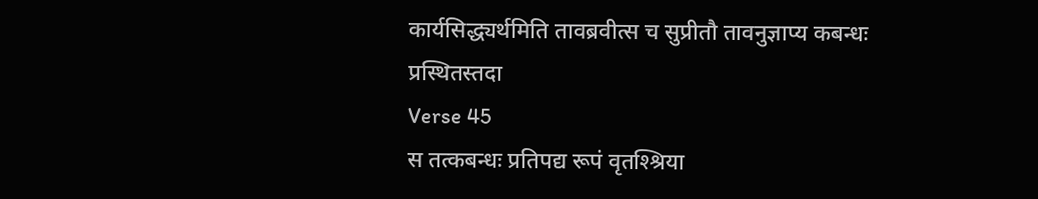कार्यसिद्ध्यर्थमिति तावब्रवीत्स च सुप्रीतौ तावनुज्ञाप्य कबन्धः प्रस्थितस्तदा
Verse 45
स तत्कबन्धः प्रतिपद्य रूपं वृतश्श्रिया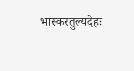भास्करतुल्यदेहः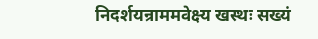निदर्शयन्राममवेक्ष्य खस्थः सख्यं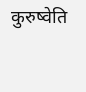कुरुष्वेति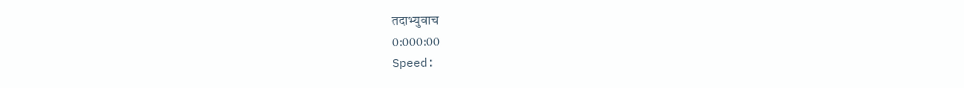तदाभ्युवाच
0:000:00
Speed: